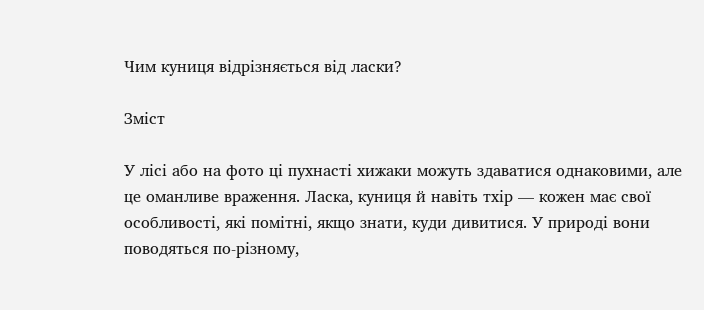Чим куниця відрізняється від ласки?

Зміст

У лісі або на фото ці пухнасті хижаки можуть здаватися однаковими, але це оманливе враження. Ласка, куниця й навіть тхір — кожен має свої особливості, які помітні, якщо знати, куди дивитися. У природі вони поводяться по-різному,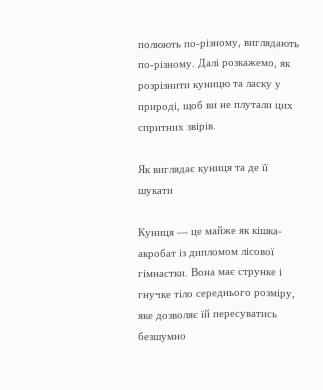полюють по-різному, виглядають по-різному. Далі розкажемо, як розрізнити куницю та ласку у природі, щоб ви не плутали цих спритних звірів.

Як виглядає куниця та де її шукати

Куниця — це майже як кішка-акробат із дипломом лісової гімнастки. Вона має струнке і гнучке тіло середнього розміру, яке дозволяє їй пересуватись безшумно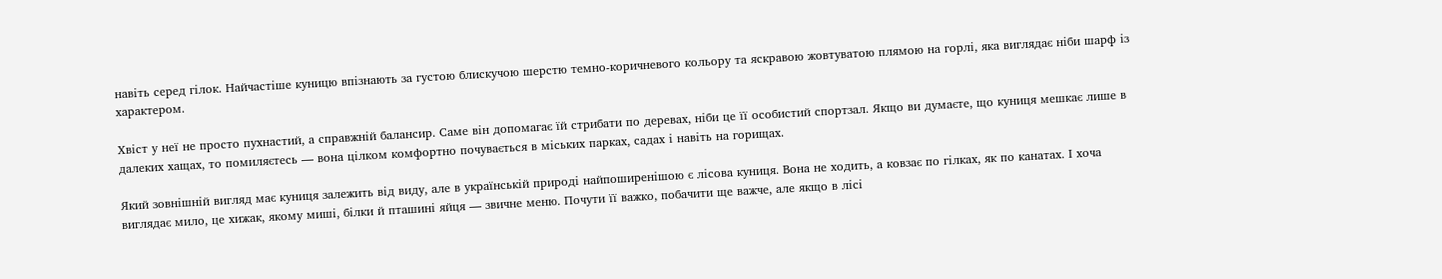навіть серед гілок. Найчастіше куницю впізнають за густою блискучою шерстю темно-коричневого кольору та яскравою жовтуватою плямою на горлі, яка виглядає ніби шарф із характером.

Хвіст у неї не просто пухнастий, а справжній балансир. Саме він допомагає їй стрибати по деревах, ніби це її особистий спортзал. Якщо ви думаєте, що куниця мешкає лише в далеких хащах, то помиляєтесь — вона цілком комфортно почувається в міських парках, садах і навіть на горищах.

Який зовнішній вигляд має куниця залежить від виду, але в українській природі найпоширенішою є лісова куниця. Вона не ходить, а ковзає по гілках, як по канатах. І хоча виглядає мило, це хижак, якому миші, білки й пташині яйця — звичне меню. Почути її важко, побачити ще важче, але якщо в лісі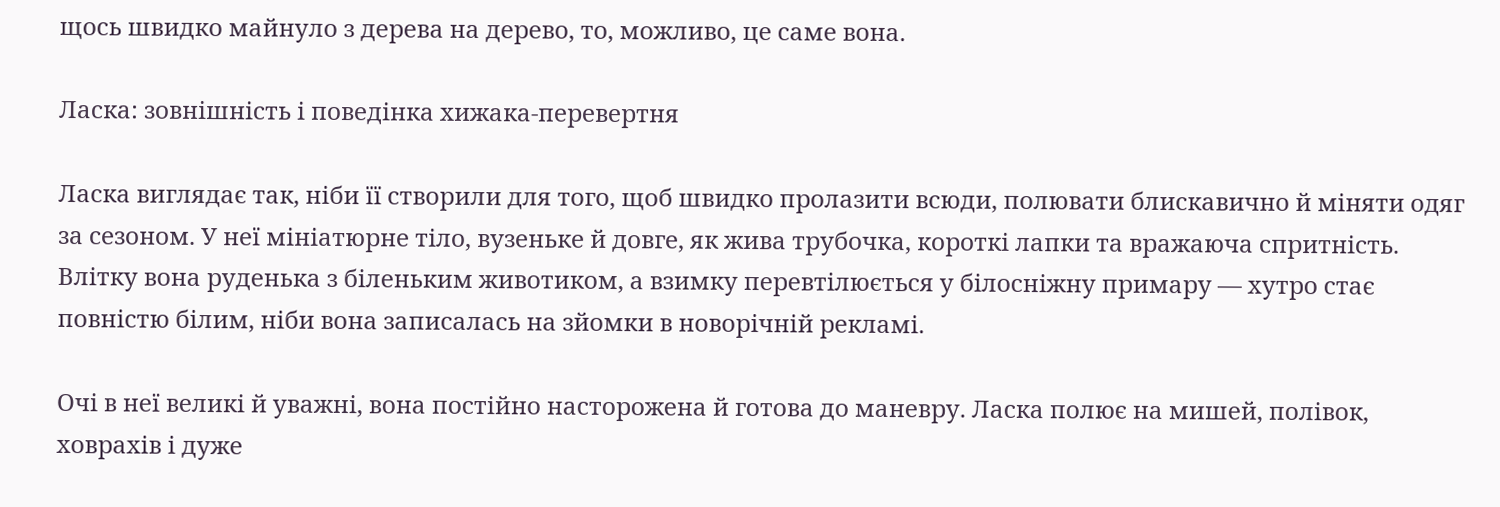щось швидко майнуло з дерева на дерево, то, можливо, це саме вона.

Ласка: зовнішність і поведінка хижака-перевертня

Ласка виглядає так, ніби її створили для того, щоб швидко пролазити всюди, полювати блискавично й міняти одяг за сезоном. У неї мініатюрне тіло, вузеньке й довге, як жива трубочка, короткі лапки та вражаюча спритність. Влітку вона руденька з біленьким животиком, а взимку перевтілюється у білосніжну примару — хутро стає повністю білим, ніби вона записалась на зйомки в новорічній рекламі.

Очі в неї великі й уважні, вона постійно насторожена й готова до маневру. Ласка полює на мишей, полівок, ховрахів і дуже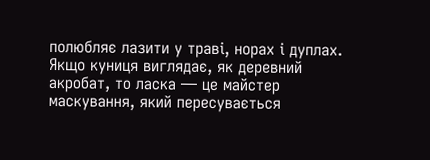полюбляє лазити у траві, норах і дуплах. Якщо куниця виглядає, як деревний акробат, то ласка — це майстер маскування, який пересувається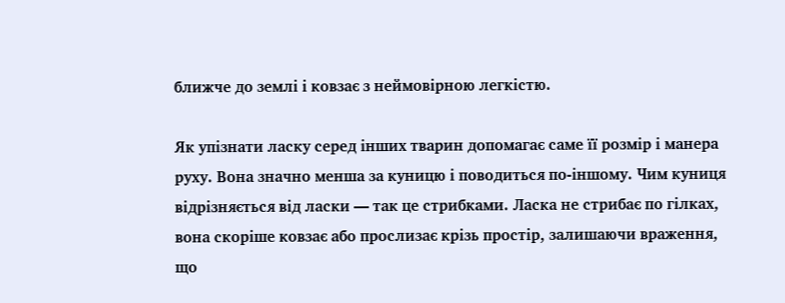ближче до землі і ковзає з неймовірною легкістю.

Як упізнати ласку серед інших тварин допомагає саме її розмір і манера руху. Вона значно менша за куницю і поводиться по-іншому. Чим куниця відрізняється від ласки — так це стрибками. Ласка не стрибає по гілках, вона скоріше ковзає або прослизає крізь простір, залишаючи враження, що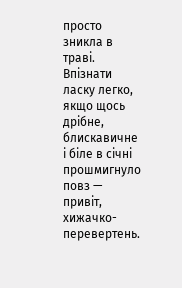просто зникла в траві. Впізнати ласку легко, якщо щось дрібне, блискавичне і біле в січні прошмигнуло повз — привіт, хижачко-перевертень.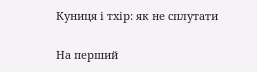Куниця і тхір: як не сплутати

На перший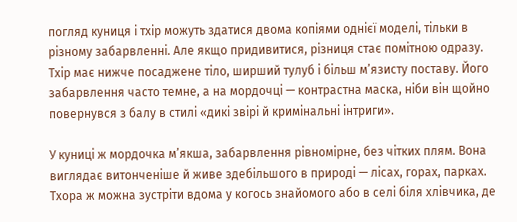погляд куниця і тхір можуть здатися двома копіями однієї моделі, тільки в різному забарвленні. Але якщо придивитися, різниця стає помітною одразу. Тхір має нижче посаджене тіло, ширший тулуб і більш м’язисту поставу. Його забарвлення часто темне, а на мордочці — контрастна маска, ніби він щойно повернувся з балу в стилі «дикі звірі й кримінальні інтриги».

У куниці ж мордочка м’якша, забарвлення рівномірне, без чітких плям. Вона виглядає витонченіше й живе здебільшого в природі — лісах, горах, парках. Тхора ж можна зустріти вдома у когось знайомого або в селі біля хлівчика, де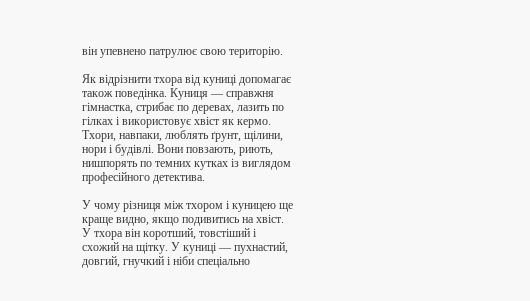він упевнено патрулює свою територію.

Як відрізнити тхора від куниці допомагає також поведінка. Куниця — справжня гімнастка, стрибає по деревах, лазить по гілках і використовує хвіст як кермо. Тхори, навпаки, люблять ґрунт, щілини, нори і будівлі. Вони повзають, риють, нишпорять по темних кутках із виглядом професійного детектива.

У чому різниця між тхором і куницею ще краще видно, якщо подивитись на хвіст. У тхора він коротший, товстіший і схожий на щітку. У куниці — пухнастий, довгий, гнучкий і ніби спеціально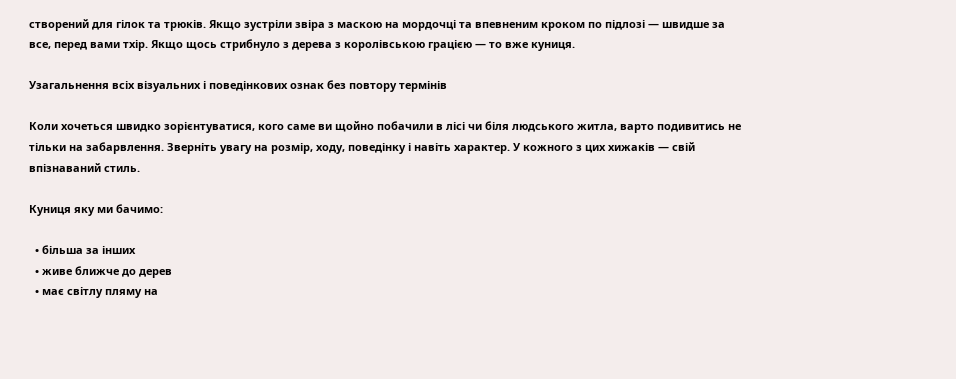створений для гілок та трюків. Якщо зустріли звіра з маскою на мордочці та впевненим кроком по підлозі — швидше за все, перед вами тхір. Якщо щось стрибнуло з дерева з королівською грацією — то вже куниця.

Узагальнення всіх візуальних і поведінкових ознак без повтору термінів

Коли хочеться швидко зорієнтуватися, кого саме ви щойно побачили в лісі чи біля людського житла, варто подивитись не тільки на забарвлення. Зверніть увагу на розмір, ходу, поведінку і навіть характер. У кожного з цих хижаків — свій впізнаваний стиль.

Куниця яку ми бачимо:

  • більша за інших
  • живе ближче до дерев
  • має світлу пляму на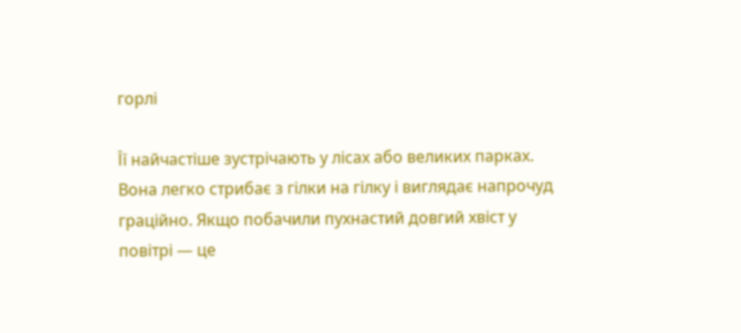горлі

Її найчастіше зустрічають у лісах або великих парках. Вона легко стрибає з гілки на гілку і виглядає напрочуд граційно. Якщо побачили пухнастий довгий хвіст у повітрі — це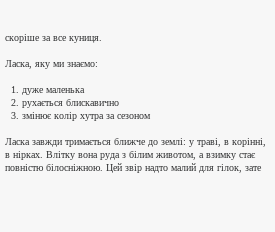скоріше за все куниця.

Ласка, яку ми знаємо:

  1. дуже маленька
  2. рухається блискавично
  3. змінює колір хутра за сезоном

Ласка завжди тримається ближче до землі: у траві, в корінні, в нірках. Влітку вона руда з білим животом, а взимку стає повністю білосніжною. Цей звір надто малий для гілок, зате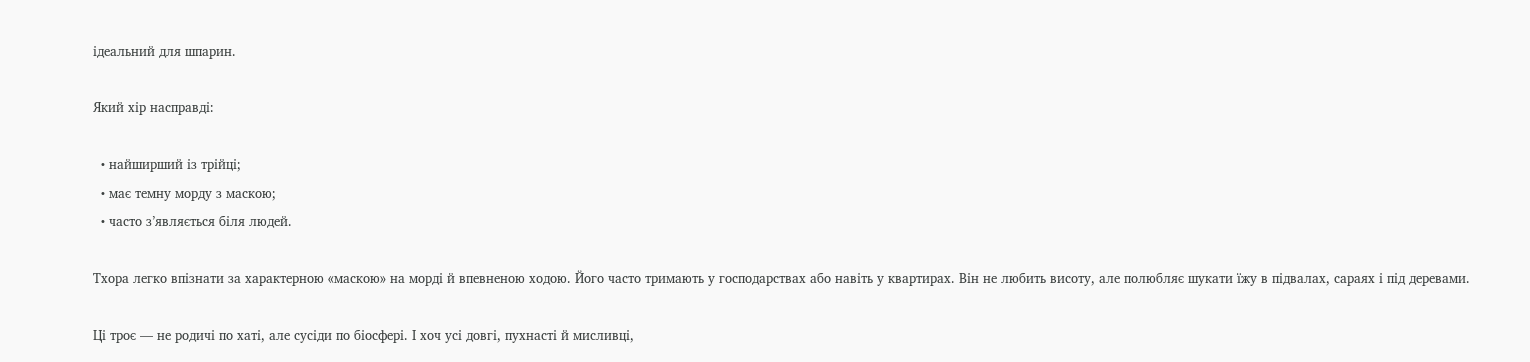ідеальний для шпарин.

Який хір насправді:

  • найширший із трійці;
  • має темну морду з маскою;
  • часто з’являється біля людей.

Тхора легко впізнати за характерною «маскою» на морді й впевненою ходою. Його часто тримають у господарствах або навіть у квартирах. Він не любить висоту, але полюбляє шукати їжу в підвалах, сараях і під деревами.

Ці троє — не родичі по хаті, але сусіди по біосфері. І хоч усі довгі, пухнасті й мисливці,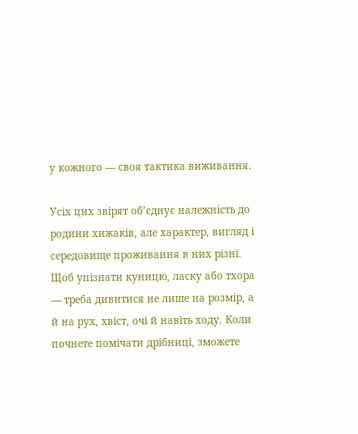у кожного — своя тактика виживання.

Усіх цих звірят об’єднує належність до родини хижаків, але характер, вигляд і середовище проживання в них різні. Щоб упізнати куницю, ласку або тхора — треба дивитися не лише на розмір, а й на рух, хвіст, очі й навіть ходу. Коли почнете помічати дрібниці, зможете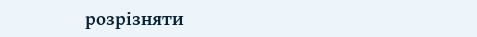розрізняти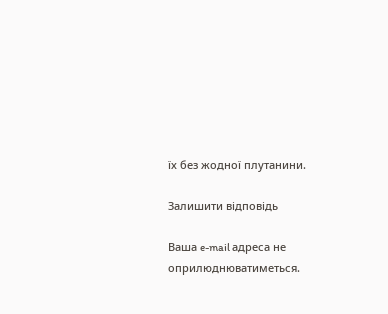їх без жодної плутанини.

Залишити відповідь

Ваша e-mail адреса не оприлюднюватиметься.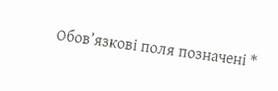Обов’язкові поля позначені *